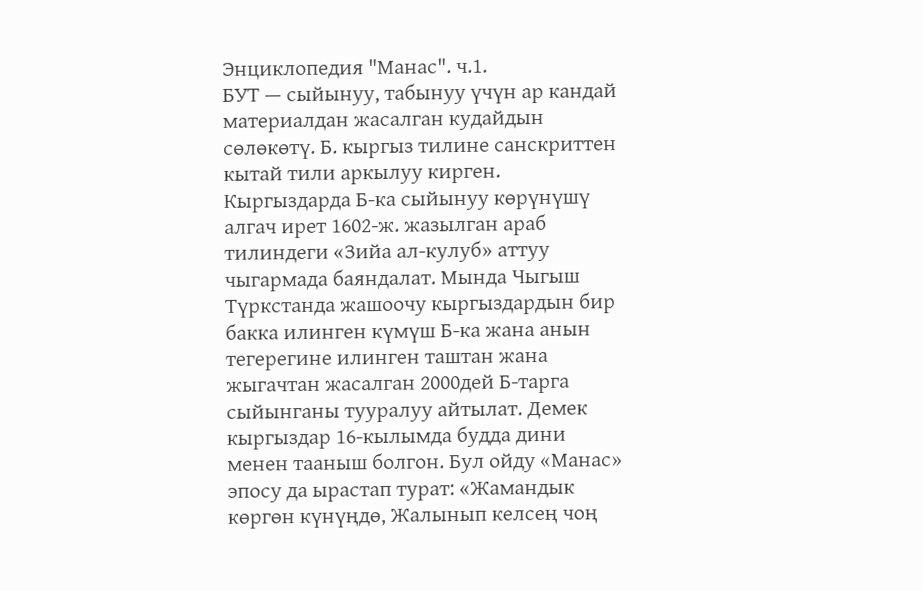Энциклопедия "Манас". ч.1.
БУТ — сыйынуу, табынуу үчүн ар кандай материалдан жасалган кудайдын сөлөкөтү. Б. кыргыз тилине санскриттен кытай тили аркылуу кирген. Кыргыздарда Б-ка сыйынуу көрүнүшү алгач ирет 1602-ж. жазылган араб тилиндеги «Зийа ал-кулуб» аттуу чыгармада баяндалат. Мында Чыгыш Түркстанда жашоочу кыргыздардын бир бакка илинген күмүш Б-ка жана анын тегерегине илинген таштан жана жыгачтан жасалган 2000дей Б-тарга сыйынганы тууралуу айтылат. Демек кыргыздар 16-кылымда будда дини менен тааныш болгон. Бул ойду «Манас» эпосу да ырастап турат: «Жамандык көргөн күнүңдө, Жалынып келсең чоң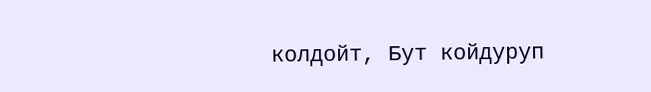колдойт, Бут койдуруп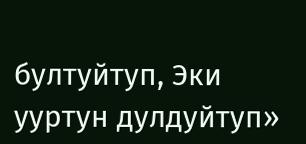бултуйтуп, Эки ууртун дулдуйтуп»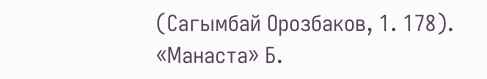(Сагымбай Орозбаков, 1. 178). «Манаста» Б.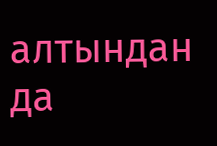алтындан да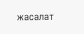жасалат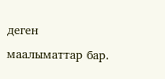деген маалыматтар бар.